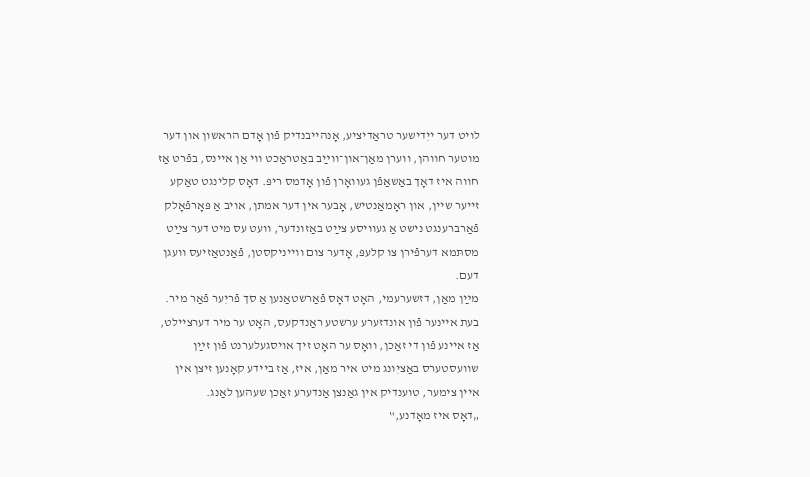לויט דער ייִדישער טראַדיציע, אָנהייבנדיק פֿון אָדם הראשון און דער מוטער חווהן, ווערן מאַן־און־ווײַב באַטראַכט ווי אַן איינס, בפֿרט אַז חווה איז דאָך באַשאַפֿן געוואָרן פֿון אָדמס ריפּ. דאָס קלינגט טאַקע זייער שיין, און ראָמאַנטיש, אָבער אין דער אמתן, אויב אַ פּאָרפֿאָלק פֿאַרברענגט נישט אַ געוויסע צײַט באַזונדער, וועט עס מיט דער צײַט מסתּמא דערפֿירן צו קלעפּ, אָדער צום ווייניקסטן, פֿאַנטאַזיעס וועגן דעם.
מײַן מאַן, דזשערעמי, האָט דאָס פֿאַרשטאַנען אַ סך פֿריִער פֿאַר מיר. בעת איינער פֿון אונדזערע ערשטע ראַנדקעס, האָט ער מיר דערציילט, אַז איינע פֿון די זאַכן, וואָס ער האָט זיך אויסגעלערנט פֿון זײַן שוועסטערס באַציִונג מיט איר מאַן, איז, אַז ביידע קאָנען זיצן אין איין צימער, טוענדיק אין גאַנצן אַנדערע זאַכן שעהען לאַנג.
„דאָס איז מאָדנע,‟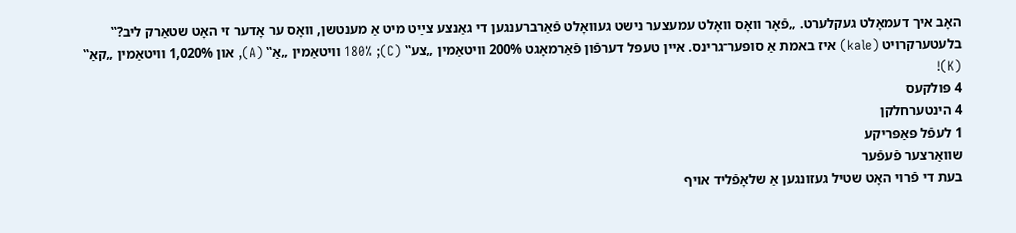האָב איך דעמאָלט געקלערט. „פֿאָר וואָס וואָלט עמעצער נישט געוואָלט פֿאַרברענגען די גאַנצע צײַט מיט אַ מענטשן, וואָס ער אָדער זי האָט שטאַרק ליב?‟
בלעטערקרויט (kale) איז באמת אַ סופּער־גרינס. איין טעפּל דערפֿון פֿאַרמאָגט 200% וויטאַמין „צע‟ (C); 180% וויטאַמין „אַ‟ (A), און 1,020% וויטאַמין „קאַ‟ (K)!
4 פּולקעס
4 הינטערחלקן
1 לעפֿל פּאַפּריקע
שוואַרצער פֿעפֿער
בעת די פֿרוי האָט שטיל געזונגען אַ שלאָפֿליד אויף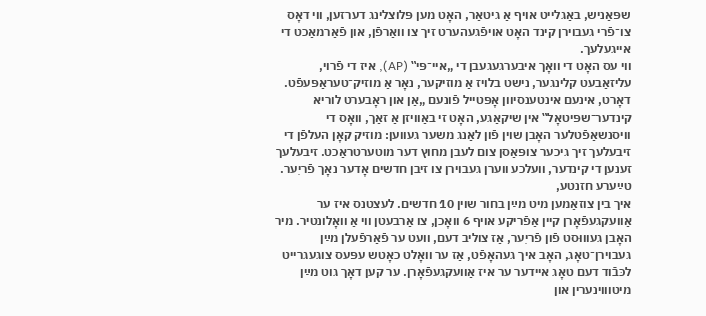שפּאַניש, באַגלייט אויף אַ גיטאַר, האָט מען פּלוצלינג דערזען, ווי דאָס צו־פֿרי געבוירן קינד האָט אויפֿגעהערט זיך צו וואַרפֿן, און פֿאַרמאַכט די אייגעלעך.
ווי עס האָט די וואָך איבערגעגעבן די „איי־פּי‟ (AP), איז די פֿרוי, עליזאַבעט קלינגער, נישט בלויז אַ מוזיקער, נאָר אַ מוזיק־טעראַפּעפֿט. דאָרט, אינעם אינטענסיוון אָפּטייל פֿונעם „אַן און ראָבערט לוריא קינדער־שפּיטאָל‟ אין שיקאַגע, האָט זי באַוויזן אַ זאַך, וואָס די וויסנשאַפֿטלער האָבן שוין פֿון לאַנג משער געווען: מוזיק קאָן העלפֿן די זיבעלעך זיך גיכער צופּאַסן צום לעבן מחוץ דער מוטערטראַכט. זיבעלעך זענען די קינדער, וועלכע ווערן געבוירן צו זיבן חדשים אָדער נאָך פֿריִער.
טײַערע חזנטע,
איך בין צוזאַמען מיט מײַן בחור שוין 10 חדשים. לעצטנס איז ער אַוועקגעפֿאָרן קיין אַפֿריקע אויף 6 וואָכן, צו אַרבעטן ווי אַ וואָלונטיר. מיר האָבן געוווּסט פֿון פֿריִער, אַז צוליב דעם, וועט ער פֿאַרפֿעלן מײַן געבוירן־טאָג, האָב איך געהאָפֿט, אַז ער וואָלט כאָטש עפּעס צוגעגרייט לכּבֿוד דעם טאָג איידער ער איז אַוועקגעפֿאָרן. ער קען דאָך גוט מײַן מיטוווינערין און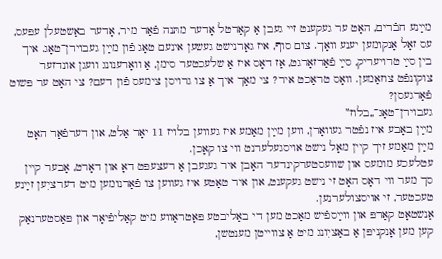מײַנע חבֿרים, האָט ער געקענט זיי געבן אַ קאַרטל אָדער מתּנה פֿאַר מיר, אָדער באַשטעלן עפּעס, עס זאָל אָנקומען יענע וואָך. צום סוף, איז גאָרנישט געשען אינעם טאָג פֿון מײַן געבוירן־טאָג. איך בין סײַ טרויעריק, סײַ פֿאַרזאָרגט, אַז דאָס איז אַ שלעכטער סימן, אַ וואָרענונג וועגן אונדזער צוקונפֿט צוזאַמען. וואָס טראַכט איר? צי מאַך איך אַ צו גרויסן צימעס פֿון דעם? צי האָט ער פּשוט פֿאַרגעסן?
געבוירן־טאָג־„בלוז‟
מײַן באָבע איז נפֿטר געוואָרן, ווען מײַן מאַמע איז געווען בלויז 11 יאָר אַלט, און דערפֿאַר האָט מײַן מאַמע זיך קיין מאָל נישט אויסגעלערנט ווי צו קאָכן.
עטלעכע מומעס און שוועסטערקינדער האָבן איר געגעבן אַ רעצעפּט דאָ און דאָרט, אָבער קיין סך מער ווי דאָס האָט זי נישט געקענט, און איר טאַטע איז געווען צו פֿאַרנומען מיט דערציִען זײַנע טעכטער, זי אויסצולערנען.
אַנשטאָט קאַרפּ און ווײַספֿיש מאַכט מען די באַליבטע פּאָטראַווע מיט קאַליפֿיאָר און פּאַסטערנאַק
קען מען אָנקניפּן אַ באַציִונג מיט אַ צווייטן מענטשן,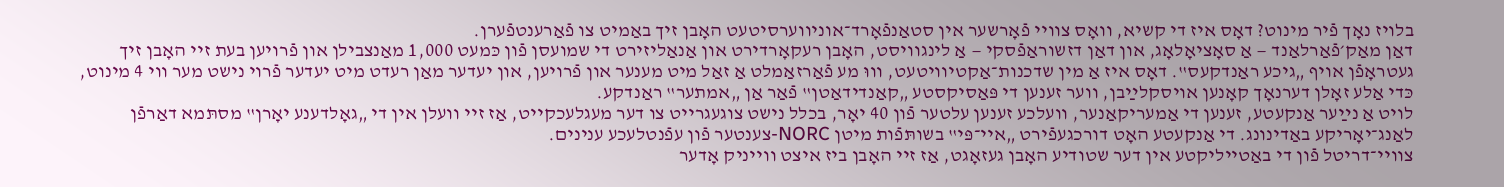בלויז נאָך פֿיר מינוט? דאָס איז די קשיא, וואָס צוויי פֿאָרשער אין סטאַנפֿאָרד־אוניווערסיטעט האָבן זיך באַמיט צו פֿאַרענטפֿערן.
דאַן מאַק׳פֿאַרלאַנד — אַ סאָציאָלאָג, און דאַן דזשוראַפֿסקי — אַ לינגוויסט, האָבן רעקאָרדירט און אַנאַליזירט די שמועסן פֿון כּמעט 1,000 מאַנצבילן און פֿרויען בעת זיי האָבן זיך געטראָפֿן אויף „גיכע ראַנדקעס‟. דאָס איז אַ מין שדכנות־אַקטיוויטעט, וווּ מע פֿאַרזאַמלט אַ זאַל מיט מענער און פֿרויען, און יעדער מאַן רעדט מיט יעדער פֿרוי נישט מער ווי 4 מינוט, כּדי אַלע זאָלן דערנאָך קאָנען אויסקלײַבן, ווער זענען די פּאַסיקסטע „קאַנדידאַטן‟ פֿאַר אַן „אמתער‟ ראַנדקע.
לויט אַ נײַער אַנקעטע, זענען די אַמעריקאַנער, וועלכע זענען עלטער פֿון 40 יאָר, בכלל נישט צוגעגרייט צו דער מעגלעכקייט, אַז זיי וועלן אין די „גאָלדענע יאָרן‟ מסתּמא דאַרפֿן לאַנג־יאָריקע באַדינונג. די אַנקעטע האָט דורכגעפֿירט „איי־פּי‟ בשותּפֿות מיטן NORC-צענטער פֿון עפֿנטלעכע ענינים.
צוויי־דריטל פֿון די באַטייליקטע אין דער שטודיע האָבן געזאָגט, אַז זיי האָבן ביז איצט ווייניק אָדער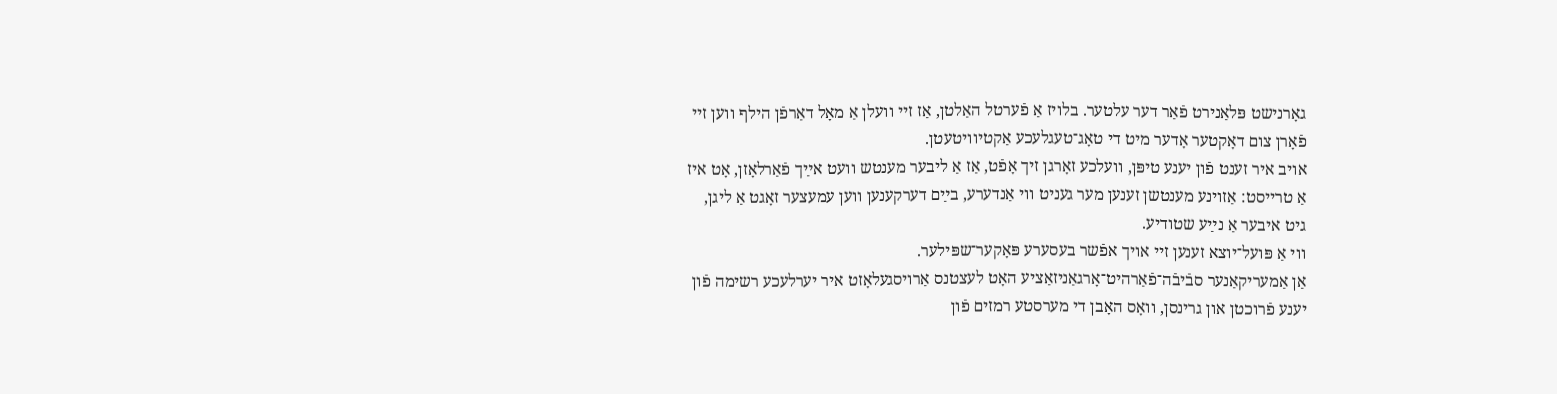גאָרנישט פּלאַנירט פֿאַר דער עלטער. בלויז אַ פֿערטל האַלטן, אַז זיי וועלן אַ מאָל דאַרפֿן הילף ווען זיי פֿאָרן צום דאָקטער אָדער מיט די טאָג־טעגלעכע אַקטיוויטעטן.
אויב איר זענט פֿון יענע טיפּן, וועלכע זאָרגן זיך אָפֿט, אַז אַ ליבער מענטש וועט אײַך פֿאַרלאָזן, אָט איז אַ טרייסט: אַזוינע מענטשן זענען מער געניט ווי אַנדערע, בײַם דערקענען ווען עמעצער זאָגט אַ ליגן, גיט איבער אַ נײַע שטודיע.
ווי אַ פּועל־יוצא זענען זיי אויך אפֿשר בעסערע פּאָקער־שפּילער.
אַן אַמעריקאַנער סבֿיבֿה־פֿאַרהיט־אָרגאַניזאַציע האָט לעצטנס אַרויסגעלאָזט איר יערלעכע רשימה פֿון יענע פֿרוכטן און גרינסן, וואָס האָבן די מערסטע רמזים פֿון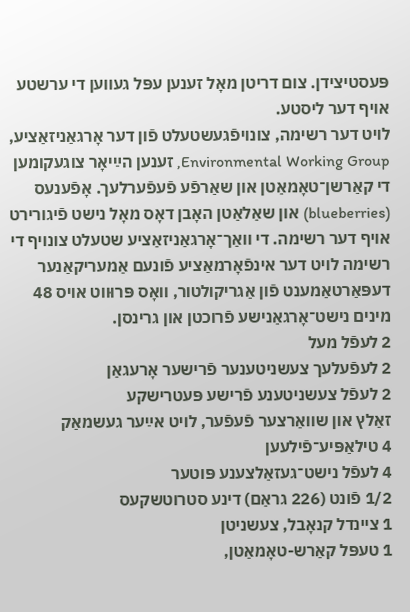פּעסטיצידן. צום דריטן מאָל זענען עפּל געווען די ערשטע אויף דער ליסטע.
לויט דער רשימה, צונויפֿגעשטעלט פֿון דער אָרגאַניזאַציע, Environmental Working Group, זענען הײַיאָר צוגעקומען די קאַרשן־טאָמאַטן און שאַרפֿע פֿעפֿערלעך. אָפֿענעס (blueberries) און שאַלאַטן האָבן דאָס מאָל נישט פֿיגורירט אויף דער רשימה. די וואַך־אָרגאַניזאַציע שטעלט צונויף די רשימה לויט דער אינפֿאָרמאַציע פֿונעם אַמעריקאַנער דעפּאַרטאַמענט פֿון אַגריקולטור, וואָס פּרוּווט אויס 48 מינים נישט־אָרגאַנישע פֿרוכטן און גרינסן.
2 לעפֿל מעל
2 לעפֿעלעך צעשניטענער פֿרישער אָרעגאַן
2 לעפֿל צעשניטענע פֿרישע פּעטרישקע
זאַלץ און שוואַרצער פֿעפֿער, לויט אײַער געשמאַק
4 טילאַפּיע־פֿילעען
4 לעפֿל נישט־געזאַלצענע פּוטער
1/2 פֿונט (226 גראַם) דינע סטרוטשקעס
1 ציינדל קנאָבל, צעשניטן
1 טעפּל קאַרש-טאָמאַטן,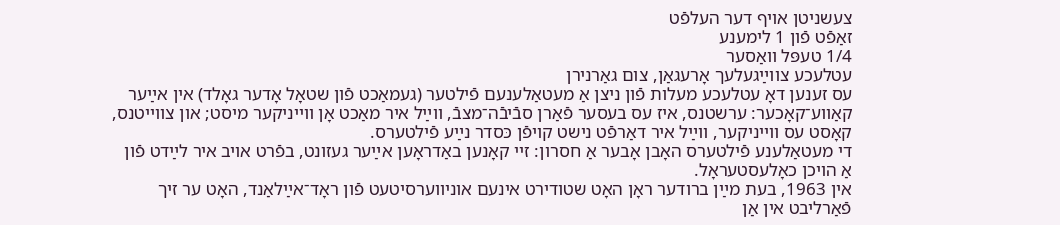צעשניטן אויף דער העלפֿט
זאַפֿט פֿון 1 לימענע
1/4 טעפּל וואַסער
עטלעכע צווײַגעלעך אָרעגאַן, צום גאַרנירן
עס זענען דאָ עטלעכע מעלות פֿון ניצן אַ מעטאַלענעם פֿילטער (געמאַכט פֿון שטאָל אָדער גאָלד) אין אײַער קאַווע־קאָכער: ערשטנס, איז עס בעסער פֿאַרן סבֿיבֿה־מצבֿ, ווײַל איר מאַכט אָן ווייניקער מיסט; און צווייטנס, קאָסט עס ווייניקער, ווײַל איר דאַרפֿט נישט קויפֿן כּסדר נײַע פֿילטערס.
די מעטאַלענע פֿילטערס האָבן אָבער אַ חסרון: זיי קאָנען באַדראָען אײַער געזונט, בפֿרט אויב איר לײַדט פֿון אַ הויכן כאָלעסטעראָל.
אין 1963, בעת מײַן ברודער ראָן האָט שטודירט אינעם אוניווערסיטעט פֿון ראָד־אײַלאַנד, האָט ער זיך פֿאַרליבט אין אַן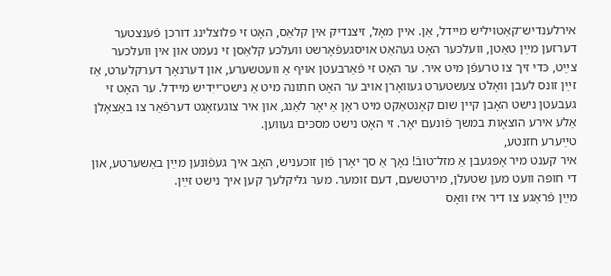אירלענדיש־קאַטויליש מיידל, אַן. איין מאָל, זיצנדיק אין קלאַס, האָט זי פּלוצלינג דורכן פֿענצטער דערזען מײַן טאַטן, וועלכער האָט געהאַט אויסגעפֿאָרשט וועלכע קלאַסן זי נעמט און אין וועלכער צײַט, כּדי זיך צו טרעפֿן מיט איר. ער האָט זי פֿאַרבעטן אויף אַ וועטשערע, און דערנאָך דערקלערט, אַז זײַן זונס לעבן וואָלט צעשטערט געוואָרן אויב ער האָט חתונה מיט אַ נישט־ייִדיש מיידל. ער האָט זי געבעטן נישט האָבן קיין שום קאָנטאַקט מיט ראָן אַ יאָר לאַנג, און איר צוגעזאָגט דערפֿאַר צו באַצאָלן אַלע אירע הוצאָות במשך פֿונעם יאָר. זי האָט נישט מסכּים געווען.
טײַערע חזנטע,
איר קענט מיר אָפּגעבן אַ מזל־טובֿ! נאָך אַ סך יאָרן פֿון זוכעניש, האָב איך געפֿונען מײַן באַשערטע, און די חופּה וועט מען שטעלן, מירטשעם, דעם זומער. מער גליקלעך קען איך נישט זײַן.
מײַן פֿראַגע צו דיר איז וואָס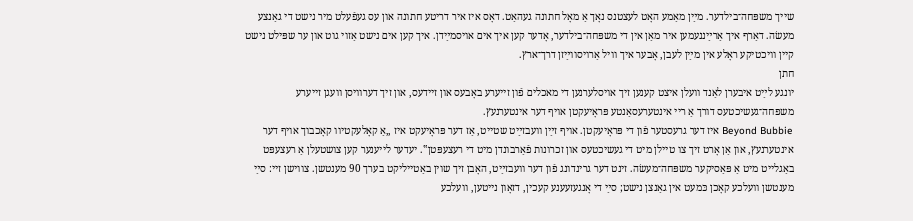שייך משפּחה־בילדער. מײַן מאַמע האָט לעצטנס נאָך אַ מאָל חתונה געהאַט. דאָס איז איר דריטע חתונה און עס געפֿעלט מיר נישט די גאַנצע מעשׂה. דאַרף איך אַרײַננעמען איר מאַן אין די משפּחה־בילדער, אָדער קען איך אים אויסמײַדן. איך קען אים נישט אַזוי גוט און ער שפּילט נישט קיין וויכטיקע ראָלע אין מײַן לעבן, אָבער איך וויל אַרויסווײַזן דרך־ארץ.
חתן
יונגע לײַט איבערן לאַנד וועלן איצט קענען זיך אויסלערנען די מאכלים פֿון זייערע באָבעס און זיידעס, און זיך דערוויסן וועגן זייערע משפּחה־געשיכטעס דורך אַ ריי אינטערעסאַנטע פּראָיעקטן אויף דער אינטערנעץ.
Beyond Bubbie איז דער גרעסטער פֿון די פּראָיעקטן. אויף זײַן וועבזײַט שטייט, אַז דער פּראָיעקט איז „אַ קאָלעקטיוו קאָכבוך אויף דער אינטערנעץ, און אַן אָרט זיך צו טיילן מיט די געשיכטעס און זכרונות פֿאַרבונדן מיט די רעצעפּטן‟. יעדער לייענער קען צושטעלן אַ רעצעפּט באַגלייט מיט אַ פּאַסיקער משפּחה־מעשׂה. זינט דער גרינדונג פֿון דער וועבזײַט, האָבן זיך שוין באַטייליקט בערך 90 מענטשן. צווישן זיי: סײַ מענטשן וועלכע קאָכן כּמעט אין גאַנצן נישט; סײַ די אָנגעזעענע קעכין, דזאָון נייטען, וועלכע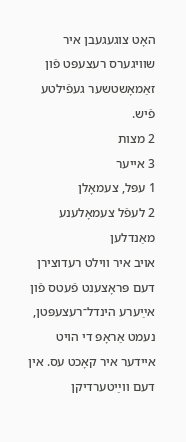האָט צוגעגעבן איר שוויגערס רעצעפּט פֿון זאַמאָשטשער געפֿילטע פֿיש.
2 מצות
3 אייער
1 עפּל, צעמאָלן
2 לעפֿל צעמאָלענע מאַנדלען
אויב איר ווילט רעדוצירן דעם פּראָצענט פֿעטס פֿון אײַערע הינדל־רעצעפּטן, נעמט אַראָפּ די הויט איידער איר קאָכט עס. אין דעם ווײַטערדיקן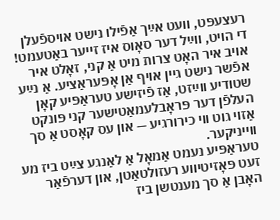רעצעפּט, וועט אײַך אַפֿילו נישט אויספֿעלן די הויט, ווײַל דער סאָוס איז זייער באַטעמט!
אויב איר האָט צרות מיט אַ קני, זאָלט איר אפֿשר נישט גיין אויף אַן אָפּעראַציע. אַ נײַע שטודיע ווײַזט, אַז פֿיזישע טעראַפּיע קאָן העלפֿן דער פּראָבלעמאַטישער קני פּונקט אַזוי גוט ווי כירורגיע — און עס קאָסט אַ סך ווייניקער.
טעראַפּיע נעמט אַמאָל אַ לאַנגע צײַט ביז מע זעט פּאָזיטיווע רעזולטאַטן, און דערפֿאַר האָבן אַ סך מענטשן ביז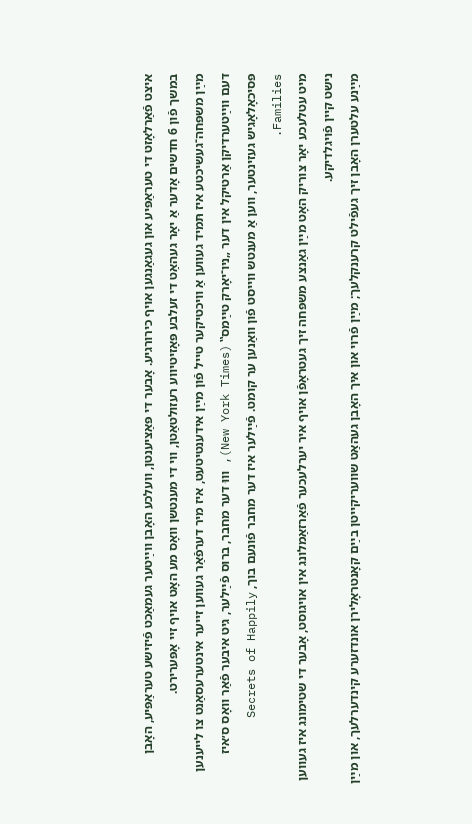איצט פֿאַרלאָזט די טעראַפּיע און געגאַנגען אויף כירורגיע. אָבער די פּאַציענטן, וועלכע האָבן ווײַטער געמאַכט פֿיזישע טעראַפּיע, האָבן במשך פֿון 6 חדשים אָדער אַ יאָר געהאַט די זעלבע פּאָזיטיווע רעזולטאַטן, ווי די מענטשן וואָס מע האָט אויף זיי אָפּערירט.
מײַן משפּחה־געשיכטע איז תּמיד געווען אַ וויכטיקער טייל פֿון מײַן אידענטיטעט, איז מיר דערפֿאַר געווען זייער אינטערעסאַנט צו לייענען דעם ווײַטערדיקן אַרטיקל אין דער „ניו־יאָרק טײַמס‟ (New York Times), וווּ דער מחבר, ברוס פֿײַלער, גיט איבער פֿאַר וואָס ס׳איז פּסיכאָלאָגיש געזינטער, ווען אַ מענטש ווייסט פֿון וואַנען ער קומט. פֿײַלער איז דער מחבר פֿונעם בוך, Secrets of Happily Families.
מיט עטלעכע יאָר צוריק האָט מײַן גאַנצע משפּחה זיך געטראָפֿן אויף איר יערלעכער פֿאַרזאַמלונג אין אויגוסט, אָבער די שטימונג איז געווען נישט קיין פֿויגלדיקע.
מײַנע עלטערן האָבן זיך געפֿילט קרענקלעך; מײַן פֿרוי און איך האָבן געהאַט שוועריקייטן בײַם קאָנטראָלירן אונדזערע קינדערלעך, און מײַן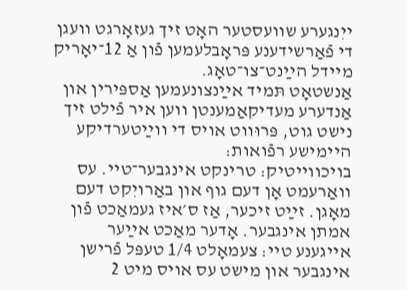ייִנגערע שוועסטער האָט זיך געזאָרגט וועגן די פֿאַרשידענע פּראָבלעמען פֿון אַ 12־יאָריק מיידל הײַנט־צו־טאָג.
אַנשטאָט תּמיד אײַנצונעמען אַספּירין און אַנדערע מעדיקאַמענטן ווען איר פֿילט זיך נישט גוט, פּרוּווט אויס די ווײַטערדיקע היימישע רפֿואות:
בויכווייטיק: טרינקט אינגבער־טיי. עס וואַרעמט אָן דעם גוף און באַרויִקט דעם מאָגן. זײַט זיכער, אַז ס׳איז געמאַכט פֿון אמתן אינגבער. אָדער מאַכט אײַער אייגענע טיי: צעמאָלט 1/4 טעפּל פֿרישן אינגבער און מישט עס אויס מיט 2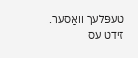טעפּלעך וואַסער. זידט עס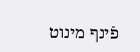פֿינף מינוט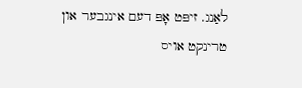לאַנג. זיפּט אָפּ דעם אינגבער און טרינקט אויס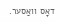דאָס וואַסער.